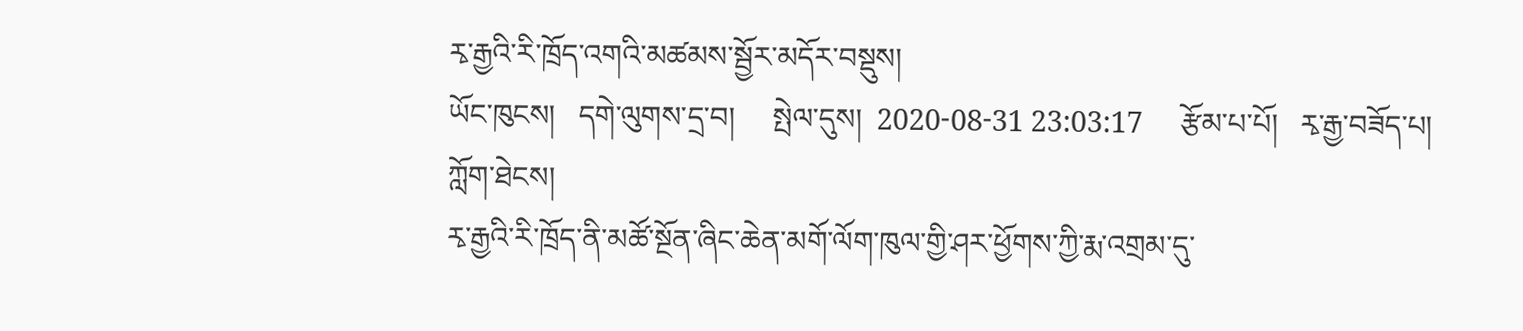རྭ་རྒྱའི་རི་ཁྲོད་འགའི་མཚམས་སྦྱོར་མདོར་བསྡུས།
ཡོང་ཁུངས།   དགེ་ལུགས་དྲ་བ།     སྤེལ་དུས།  2020-08-31 23:03:17     རྩོམ་པ་པོ།   རྭ་རྒྱ་བཟོད་པ།    ཀློག་ཐེངས།
རྭ་རྒྱའི་རི་ཁྲོད་ནི་མཚོ་སྔོན་ཞིང་ཆེན་མགོ་ལོག་ཁུལ་གྱི་ཤར་ཕྱོགས་ཀྱི་རྨ་འགྲམ་དུ་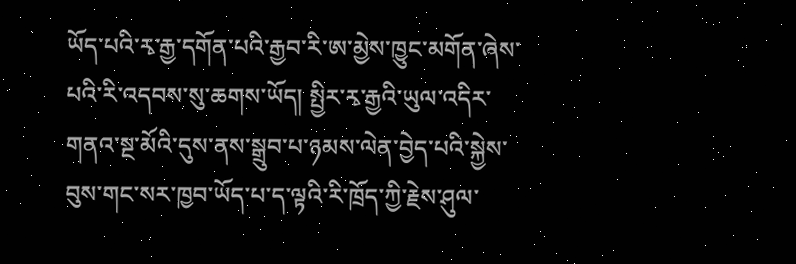ཡོད་པའི་རྭ་རྒྱ་དགོན་པའི་རྒྱབ་རི་ཨ་མྱེས་ཁྱུང་མགོན་ཞེས་པའི་རི་འདབས་སུ་ཆགས་ཡོད། སྤྱིར་རྭ་རྒྱའི་ཡུལ་འདིར་གནའ་སྔ་མོའི་དུས་ནས་སྒྲུབ་པ་ཉམས་ལེན་བྱེད་པའི་སྐྱེས་བུས་གང་སར་ཁྱབ་ཡོད་པ་ད་ལྟའི་རི་ཁྲོད་ཀྱི་རྗེས་ཤུལ་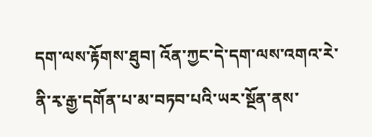དག་ལས་རྟོགས་ཐུབ། འོན་ཀྱང་དེ་དག་ལས་འགའ་རེ་ནི་རྭ་རྒྱ་དགོན་པ་མ་བཏབ་པའི་ཡར་སྔོན་ནས་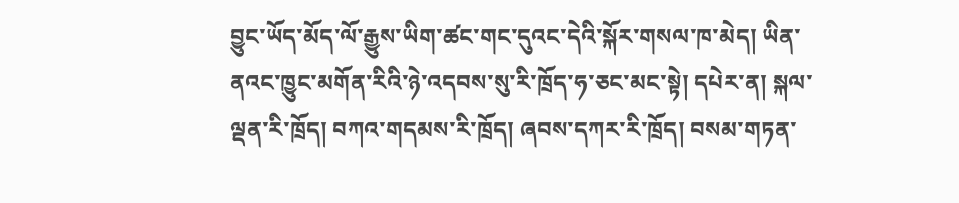བྱུང་ཡོད་མོད་ལོ་རྒྱུས་ཡིག་ཚང་གང་དུའང་དེའི་སྐོར་གསལ་ཁ་མེད། ཡིན་ནའང་ཁྱུང་མགོན་རིའི་ཉེ་འདབས་སུ་རི་ཁྲོད་ཧ་ཅང་མང་སྟེ། དཔེར་ན། སྐལ་ལྡན་རི་ཁྲོད། བཀའ་གདམས་རི་ཁྲོད། ཞབས་དཀར་རི་ཁྲོད། བསམ་གཏན་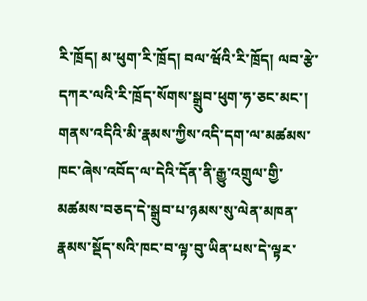རི་ཁྲོད། མ་ཕུག་རི་ཁྲོད། བལ་ཝོའི་རི་ཁྲོད། ལབ་རྩེ་དཀར་ལའི་རི་ཁྲོད་སོགས་སྒྲུབ་ཕུག་ཧ་ཅང་མང་། གནས་འདིའི་མི་རྣམས་ཀྱིས་འདི་དག་ལ་མཚམས་ཁང་ཞེས་འབོད་ལ་དེའི་དོན་ནི་རྒྱུ་འགྲུལ་གྱི་མཚམས་བཅད་དེ་སྒྲུབ་པ་ཉམས་སུ་ལེན་མཁན་རྣམས་སྡོད་སའི་ཁང་བ་ལྟ་བུ་ཡིན་པས་དེ་ལྟར་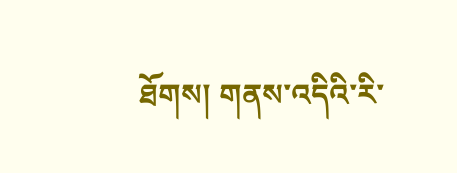ཐོགས། གནས་འདིའི་རི་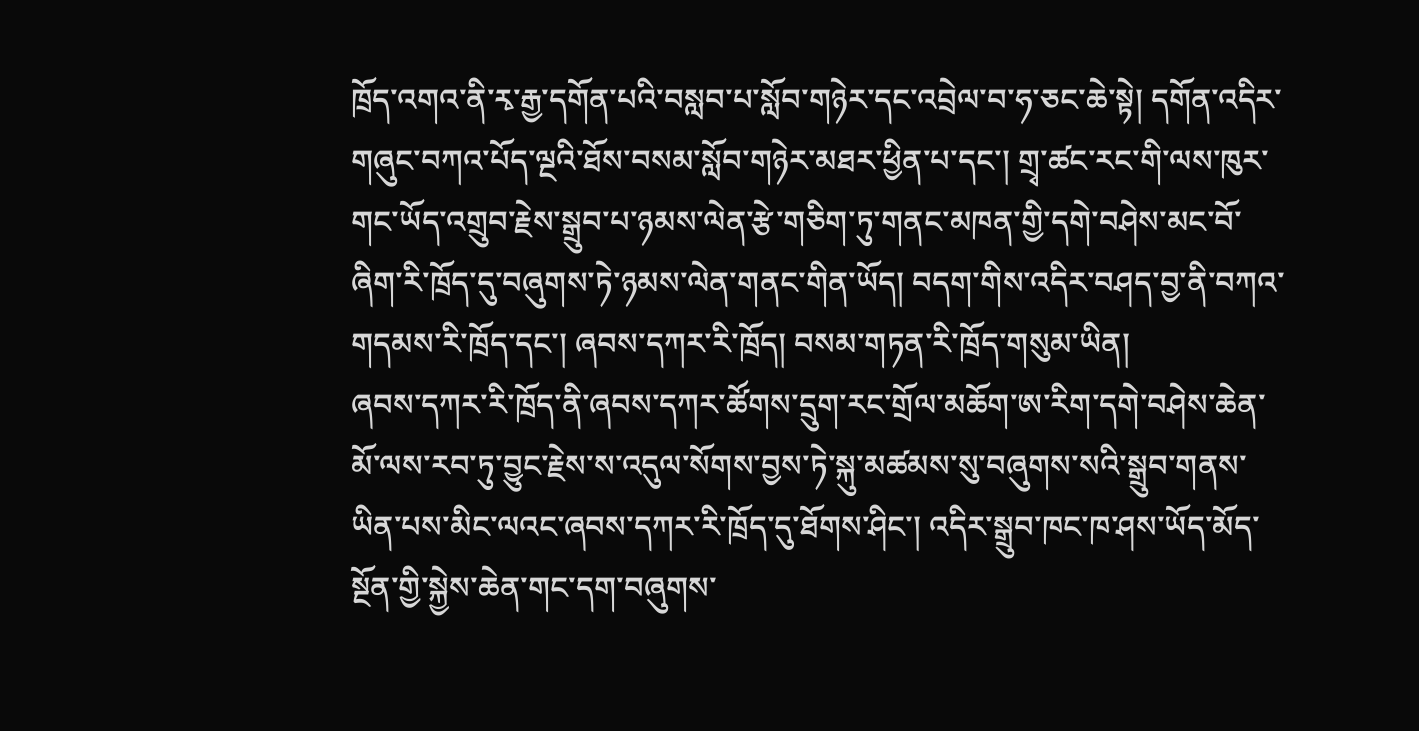ཁྲོད་འགའ་ནི་རྭ་རྒྱ་དགོན་པའི་བསླབ་པ་སློབ་གཉེར་དང་འབྲེལ་བ་ཧ་ཅང་ཆེ་སྟེ། དགོན་འདིར་གཞུང་བཀའ་པོད་ལྔའི་ཐོས་བསམ་སློབ་གཉེར་མཐར་ཕྱིན་པ་དང་། གྲྭ་ཚང་རང་གི་ལས་ཁུར་གང་ཡོད་འགྲུབ་རྗེས་སྒྲུབ་པ་ཉམས་ལེན་རྩེ་གཅིག་ཏུ་གནང་མཁན་གྱི་དགེ་བཤེས་མང་བོ་ཞིག་རི་ཁྲོད་དུ་བཞུགས་ཏེ་ཉམས་ལེན་གནང་གིན་ཡོད། བདག་གིས་འདིར་བཤད་བྱ་ནི་བཀའ་གདམས་རི་ཁྲོད་དང་། ཞབས་དཀར་རི་ཁྲོད། བསམ་གཏན་རི་ཁྲོད་གསུམ་ཡིན།
ཞབས་དཀར་རི་ཁྲོད་ནི་ཞབས་དཀར་ཚོགས་དྲུག་རང་གྲོལ་མཆོག་ཨ་རིག་དགེ་བཤེས་ཆེན་མོ་ལས་རབ་ཏུ་བྱུང་རྗེས་ས་འདུལ་སོགས་བྱས་ཏེ་སྐུ་མཚམས་སུ་བཞུགས་སའི་སྒྲུབ་གནས་ཡིན་པས་མིང་ལའང་ཞབས་དཀར་རི་ཁྲོད་དུ་ཐོགས་ཤིང་། འདིར་སྒྲུབ་ཁང་ཁ་ཤས་ཡོད་མོད་སྔོན་གྱི་སྐྱེས་ཆེན་གང་དག་བཞུགས་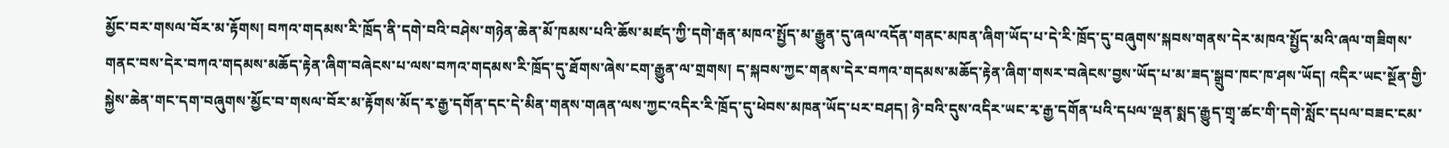མྱོང་བར་གསལ་བོར་མ་རྟོགས། བཀའ་གདམས་རི་ཁྲོད་ནི་དགེ་བའི་བཤེས་གཉེན་ཆེན་མོ་ཁམས་པའི་ཆོས་མཛད་ཀྱི་དགེ་རྒན་མཁའ་སྤྱོད་མ་རྒྱུན་དུ་ཞལ་འདོན་གནང་མཁན་ཞིག་ཡོད་པ་དེ་རི་ཁྲོད་དུ་བཞུགས་སྐབས་གནས་དེར་མཁའ་སྤྱོད་མའི་ཞལ་གཟིགས་གནང་བས་དེར་བཀའ་གདམས་མཆོད་རྟེན་ཞིག་བཞེངས་པ་ལས་བཀའ་གདམས་རི་ཁྲོད་དུ་ཐོགས་ཞེས་ངག་རྒྱུན་ལ་གྲགས། ད་སྐབས་ཀྱང་གནས་དེར་བཀའ་གདམས་མཆོད་རྟེན་ཞིག་གསར་བཞེངས་བྱས་ཡོད་པ་མ་ཟད་སྒྲུབ་ཁང་ཁ་ཤས་ཡོད། འདིར་ཡང་སྔོན་གྱི་སྐྱེས་ཆེན་གང་དག་བཞུགས་མྱོང་བ་གསལ་བོར་མ་རྟོགས་མོད་རྭ་རྒྱ་དགོན་དང་དེ་མིན་གནས་གཞན་ལས་ཀྱང་འདིར་རི་ཁྲོད་དུ་ཕེབས་མཁན་ཡོད་པར་བཤད། ཉེ་བའི་དུས་འདིར་ཡང་རྭ་རྒྱ་དགོན་པའི་དཔལ་ལྡན་སྨད་རྒྱུད་གྲྭ་ཚང་གི་དགེ་སློང་དཔལ་བཟང་ངམ་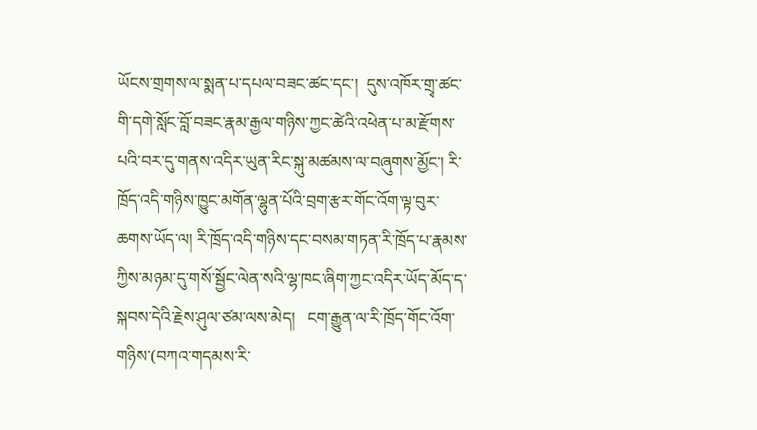ཡོངས་གྲགས་ལ་སྨན་པ་དཔལ་བཟང་ཚང་དང་།  དུས་འཁོར་གྲྭ་ཚང་གི་དགེ་སློང་བློ་བཟང་རྣམ་རྒྱལ་གཉིས་ཀྱང་ཚེའི་འཕེན་པ་མ་རྫོགས་པའི་བར་དུ་གནས་འདིར་ཡུན་རིང་སྐུ་མཚམས་ལ་བཞུགས་མྱོང་། རི་ཁྲོད་འདི་གཉིས་ཁྱུང་མགོན་ལྷུན་པོའི་བྲག་རྩར་གོང་འོག་ལྟ་བུར་ཆགས་ཡོད་ལ། རི་ཁྲོད་འདི་གཉིས་དང་བསམ་གཏན་རི་ཁྲོད་པ་རྣམས་ཀྱིས་མཉམ་དུ་གསོ་སྦྱོང་ལེན་སའི་ལྷ་ཁང་ཞིག་ཀྱང་འདིར་ཡོད་མོད་ད་སྐབས་དེའི་རྗེས་ཤུལ་ཙམ་ལས་མེད།   ངག་རྒྱུན་ལ་རི་ཁྲོད་གོང་འོག་གཉིས་(བཀའ་གདམས་རི་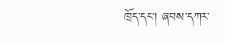ཁྲོད་དང་། ཞབས་དཀར་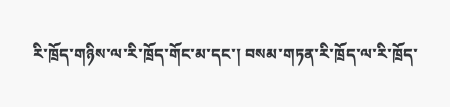རི་ཁྲོད་གཉིས་ལ་རི་ཁྲོད་གོང་མ་དང་། བསམ་གཏན་རི་ཁྲོད་ལ་རི་ཁྲོད་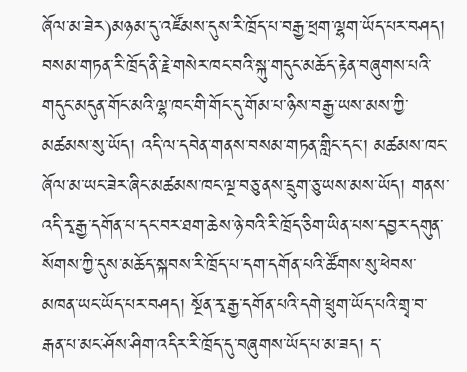ཞོལ་མ་ཟེར)མཉམ་དུ་འཛོམས་དུས་རི་ཁྲོད་པ་བརྒྱ་ཕྲག་ལྷག་ཡོད་པར་བཤད།
བསམ་གཏན་རི་ཁྲོད་ནི་རྗེ་གསེར་ཁང་བའི་སྐུ་གདུང་མཆོད་རྟེན་བཞུགས་པའི་གདུང་མདུན་གོང་མའི་ལྷ་ཁང་གི་གོང་དུ་གོམ་པ་ཉིས་བརྒྱ་ཡས་མས་ཀྱི་མཚམས་སུ་ཡོད། འདི་ལ་དབེན་གནས་བསམ་གཏན་གླིང་དང་། མཚམས་ཁང་ཞོལ་མ་ཡང་ཟེར་ཞིང་མཚམས་ཁང་ལྔ་བཅུ་ནས་དྲུག་ཅུ་ཡས་མས་ཡོད། གནས་འདི་རྭ་རྒྱ་དགོན་པ་དང་བར་ཐག་ཆེས་ཉེ་བའི་རི་ཁྲོད་ཅིག་ཡིན་པས་དབྱར་དགུན་སོགས་ཀྱི་དུས་མཆོད་སྐབས་རི་ཁྲོད་པ་དག་དགོན་པའི་ཚོགས་སུ་ཕེབས་མཁན་ཡང་ཡོད་པར་བཤད། སྔོན་རྭ་རྒྱ་དགོན་པའི་དགེ་ཕྲུག་ཡོད་པའི་གྲྭ་བ་རྒན་པ་མང་ཤོས་ཤིག་འདིར་རི་ཁྲོད་དུ་བཞུགས་ཡོད་པ་མ་ཟད། ད་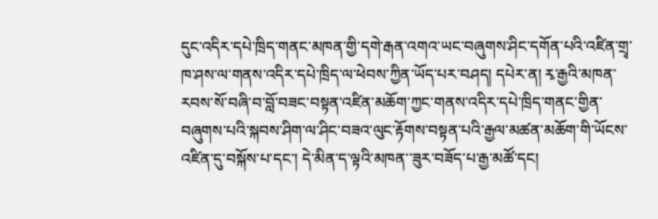དུང་འདིར་དཔེ་ཁྲིད་གནང་མཁན་གྱི་དགེ་རྒན་འགའ་ཡང་བཞུགས་ཤིང་དགོན་པའི་འཛིན་གྲྭ་ཁ་ཤས་ལ་གནས་འདིར་དཔེ་ཁྲིད་ལ་ཕེབས་ཀྱིན་ཡོད་པར་བཤད། དཔེར་ན། རྭ་རྒྱའི་མཁན་རབས་སོ་བཞི་བ་བློ་བཟང་བསྟན་འཛིན་མཆོག་ཀྱང་གནས་འདིར་དཔེ་ཁྲིད་གནང་གྱིན་བཞུགས་པའི་སྐབས་ཤིག་ལ་ཤིང་བཟའ་ལུང་རྟོགས་བསྟན་པའི་རྒྱལ་མཚན་མཆོག་གི་ཡོངས་འཛིན་དུ་བསྐོས་པ་དང་། དེ་མིན་ད་ལྟའི་མཁན་་ཟུར་བཟོད་པ་རྒྱ་མཚོ་དང།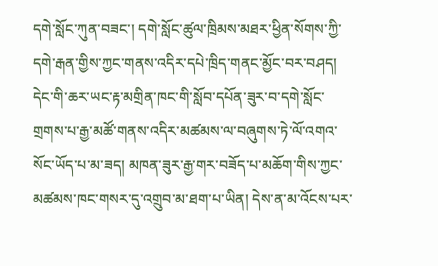དགེ་སློང་ཀུན་བཟང་། དགེ་སློང་ཚུལ་ཁྲིམས་མཐར་ཕྱིན་སོགས་ཀྱི་དགེ་རྒན་གྱིས་ཀྱང་གནས་འདིར་དཔེ་ཁྲིད་གནང་མྱོང་བར་བཤད།
དེང་གི་ཆར་ཡང་རྟ་མགྲིན་ཁང་གི་སློབ་དཔོན་ཟུར་བ་དགེ་སློང་གྲགས་པ་རྒྱ་མཚོ་གནས་འདིར་མཚམས་ལ་བཞུགས་ཏེ་ལོ་འགའ་སོང་ཡོད་པ་མ་ཟད། མཁན་ཟུར་རྒྱ་གར་བཟོད་པ་མཆོག་གིས་ཀྱང་མཚམས་ཁང་གསར་དུ་འགྲུབ་མ་ཐག་པ་ཡིན། དེས་ན་མ་འོངས་པར་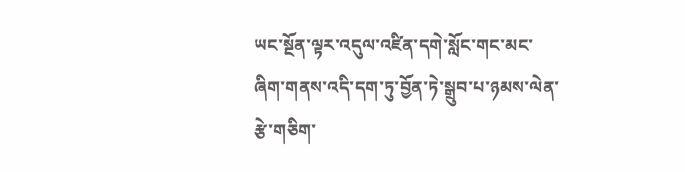ཡང་སྔོན་ལྟར་འདུལ་འཛིན་དགེ་སློང་གང་མང་ཞིག་གནས་འདི་དག་ཏུ་བྱོན་ཏེ་སྒྲུབ་པ་ཉམས་ལེན་རྩེ་གཅིག་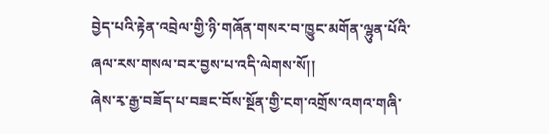བྱེད་པའི་རྟེན་འབྲེལ་གྱི་ཉི་གཞོན་གསར་བ་ཁྱུང་མགོན་ལྷུན་པོའི་ཞལ་རས་གསལ་བར་བྱས་པ་འདི་ལེགས་སོ།།
ཞེས་རྭ་རྒྱ་བཟོད་པ་བཟང་བོས་སྔོན་གྱི་ངག་འགྲོས་འགའ་གཞི་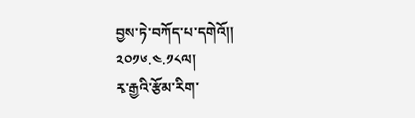བྱས་ཏེ་བཀོད་པ་དགེའོ།། ༢༠༡༦.༤.༡༨ལ།
རྭ་རྒྱའི་རྩོམ་རིག་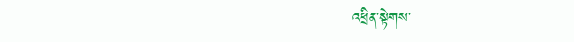འཕྲིན་སྟེགས་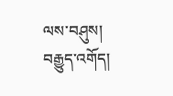ལས་བཤུས།
བརྒྱུད་འགོད།